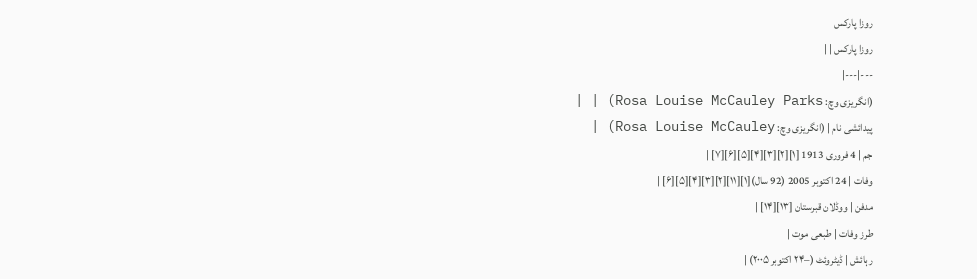روزا پارکس
روزا پارکس | |
---|---|
(انگریزی وچ: Rosa Louise McCauley Parks) | |
پیدائشی نام | (انگریزی وچ: Rosa Louise McCauley) |
جم | 4 فروری 1913 [۱][۲][۳][۴][۵][۶][۷] |
وفات | 24 اکتوبر 2005 (92 سال)[۱][۱۱][۲][۳][۴][۵][۶] |
مدفن | ووڈلان قبرستان [۱۳][۱۴] |
طرز وفات | طبعی موت |
رہائش | ڈیٹروئٹ (–۲۴ اکتوبر ۲۰۰۵) |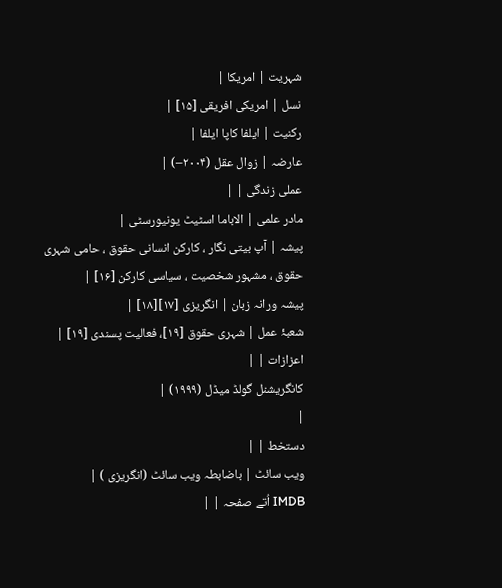شہریت | امریکا |
نسل | امریکی افریقی [۱۵] |
رکنیت | ایلفا کاپا ایلفا |
عارضہ | زوال عقل (۲۰۰۴–) |
عملی زندگی | |
مادر علمی | الاباما اسٹیٹ یونیورسٹی |
پیشہ | آپ بیتی نگار ، کارکن انسانی حقوق ، حامی شہری حقوق ، مشہور شخصیت ، سیاسی کارکن [۱۶] |
پیشہ ورانہ زبان | انگریزی [۱۷][۱۸] |
شعبۂ عمل | شہری حقوق [۱۹]، فعالیت پسندی [۱۹] |
اعزازات | |
کانگریشنل گولڈ میڈل (۱۹۹۹) |
|
دستخط | |
ویب سائٹ | باضابطہ ویب سائٹ (انگریزی ) |
IMDB اُتے صفحہ | |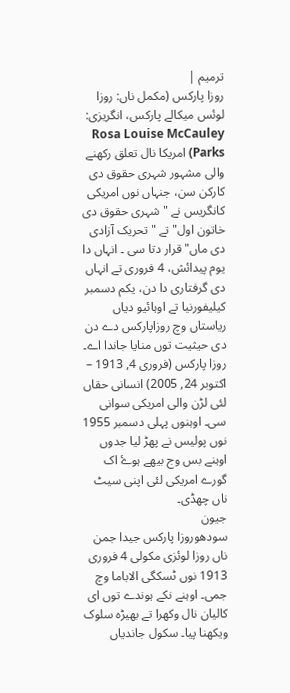ترمیم |
روزا پارکس (مکمل ناں: روزا لوئس میکالے پارکس، انگریزی: Rosa Louise McCauley Parks) امریکا نال تعلق رکھنے والی مشہور شہری حقوق دی کارکن سن، جنہاں نوں امریکی کانگریس نے "شہری حقوق دی خاتون اول" تے "تحریک آزادی دی ماں" قرار دتا سی ۔ انہاں دا یوم پیدائش، 4 فروری تے انہاں دی گرفتاری دا دن، یکم دسمبر کیلیفورنیا تے اوہائیو دیاں ریاستاں وچ روزاپارکس دے دن دی حیثیت توں منایا جاندا اے۔
روزا پارکس (فروری 4, 1913 – اکتوبر 24, 2005) انسانی حقاں لئی لڑن والی امریکی سوانی سی۔ اوہنوں پہلی دسمبر 1955 نوں پولیس نے پھڑ لیا جدوں اوہنے بس وج بیھے ہوۓ اک گورے امریکی لئی اپنی سیٹ ناں چھڈی۔
جیون
سودھوروزا پارکس جیدا جمن ناں روزا لوئزی مکولی 4 فروری 1913 نوں ٹسکگی الاباما وچ جمی۔ اوہنے نکے ہوندے توں ای کالیان نال وکھرا تے بھیڑہ سلوک ویکھنا پیا۔ سکول جاندیاں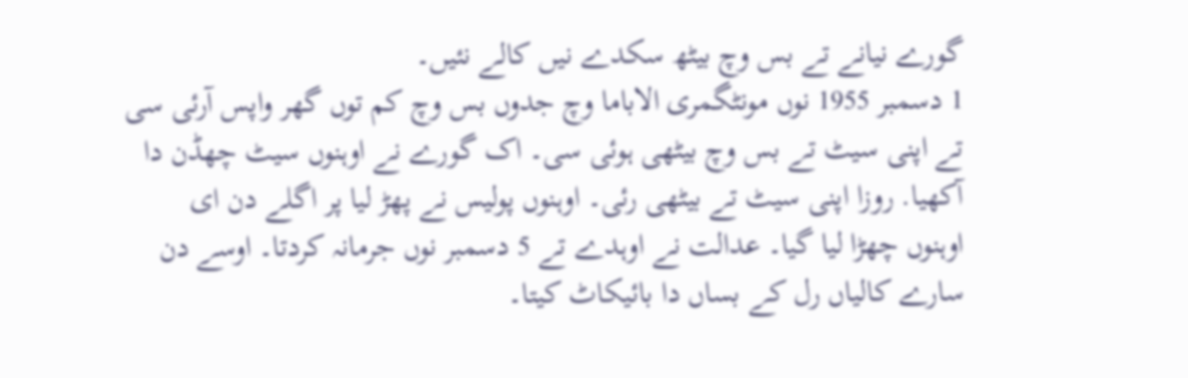گورے نیانے تے بس وچ بیٹھ سکدے نیں کالے نئیں۔
1 دسمبر 1955 نوں مونٹگمری الاباما وچ جدوں بس وچ کم توں گھر واپس آرئی سی تے اپنی سیٹ تے بس وچ بیٹھی ہوئی سی۔ اک گورے نے اوہنوں سیٹ چھڈن دا آکھیا. روزا اپنی سیٹ تے بیٹھی رئی۔ اوہنوں پولیس نے پھڑ لیا پر اگلے دن ای اوہنوں چھڑا لیا گیا۔ عدالت نے اوہدے تے 5 دسمبر نوں جرمانہ کردتا۔ اوسے دن سارے کالیاں رل کے بساں دا بائیکاٹ کیتا۔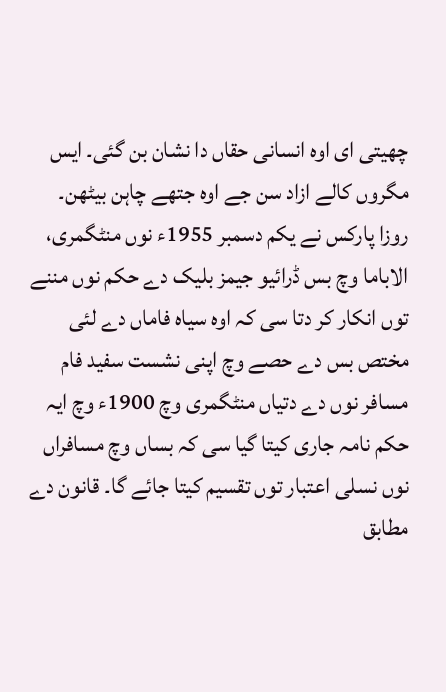چھیتی ای اوہ انسانی حقاں دا نشان بن گئی۔ ایس مگروں کالے ازاد سن جے اوہ جتھے چاہن بیٹھن۔
روزا پارکس نے یکم دسمبر 1955ء نوں منٹگمری، الاباما وچ بس ڈرائیو جیمز بلیک دے حکم نوں مننے توں انکار کر دتا سی کہ اوہ سیاہ فاماں دے لئی مختص بس دے حصے وچ اپنی نشست سفید فام مسافر نوں دے دتیاں منٹگمری وچ 1900ء وچ ایہ حکم نامہ جاری کیتا گیا سی کہ بساں وچ مسافراں نوں نسلی اعتبار توں تقسیم کیتا جائے گا۔ قانون دے مطابق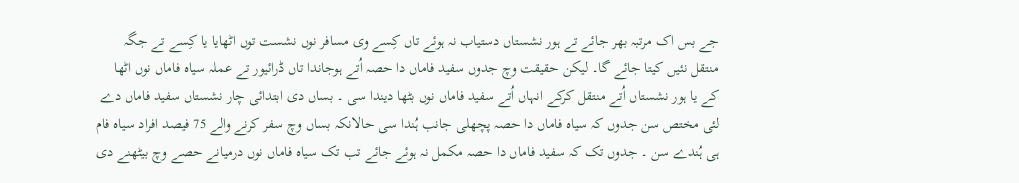جے بس اک مرتبہ بھر جائے تے ہور نشستاں دستیاب نہ ہوئے تاں کِسے وی مسافر نوں نشست توں اٹھایا یا کِسے تے جگہ منتقل نئيں کیتا جائے گا۔ لیکن حقیقت وچ جدوں سفید فاماں دا حصہ اُتے ہوجاندا تاں ڈرائیور تے عملہ سیاہ فاماں نوں اٹھا کے یا ہور نشستاں اُتے منتقل کرکے انہاں اُتے سفید فاماں نوں بٹھا دیندا سی ۔ بساں دی ابتدائی چار نشستاں سفید فاماں دے لئی مختص سن جدوں کہ سیاہ فاماں دا حصہ پچھلی جانب ہُندا سی حالانکہ بساں وچ سفر کرنے والے 75 فیصد افراد سیاہ فام ہی ہُندے سن ۔ جدوں تک کہ سفید فاماں دا حصہ مکمل نہ ہوئے جائے تب تک سیاہ فاماں نوں درمیانے حصے وچ بیٹھنے دی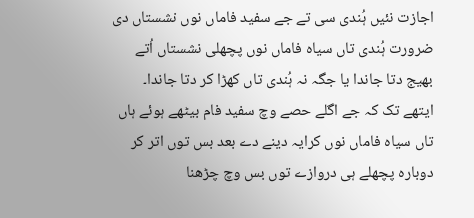اجازت نئيں ہُندی سی تے جے سفید فاماں نوں نشستاں دی ضرورت ہُندی تاں سیاہ فاماں نوں پچھلی نشستاں اُتے بھیج دتا جاندا یا جگہ نہ ہُندی تاں کھڑا کر دتا جاندا۔ ایتھے تک کہ جے اگلے حصے وچ سفید فام بیٹھے ہوئے ہاں تاں سیاہ فاماں نوں کرایہ دینے دے بعد بس توں اتر کر دوبارہ پچھلے ہی دروازے توں بس وچ چڑھنا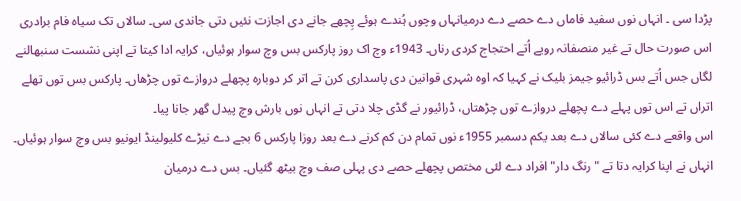پڑدا سی ۔ انہاں نوں سفید فاماں دے حصے دے درمیانہاں وچوں ہُندے ہوئے پِچھے جانے دی اجازت نئيں دتی جاندی سی۔ سالاں تک سیاہ فام برادری اس صورت حال تے غیر منصفانہ رویے اُتے احتجاج کردی رناں۔ 1943ء وچ اک روز پارکس بس وچ سوار ہوئیاں، کرایہ ادا کیتا تے اپنی نشست سنبھالنے لگاں جس اُتے بس ڈرائیو جیمز بلیک نے کہیا کہ اوہ شہری قوانین دی پاسداری کرن تے اتر کر دوبارہ پچھلے دروازے توں چڑھاں۔ پارکس بس توں تھلے اتراں تے اس توں پہلے دے پچھلے دروازے توں چڑھتاں، ڈرائیور نے گڈی چلا دتی تے انہاں نوں بارش وچ پیدل گھر جانا پيا۔
اس واقعے دے کئی سالاں دے بعد یکم دسمبر 1955ء نوں تمام دن کم کرنے دے بعد روزا پارکس 6 بجے دے نیڑے کلیولینڈ ایونیو بس وچ سوار ہوئیاں۔ انہاں نے اپنا کرایہ دتا تے "رنگ دار" افراد دے لئی مختص پچھلے حصے دی پہلی صف وچ بیٹھ گئياں۔ بس دے درمیان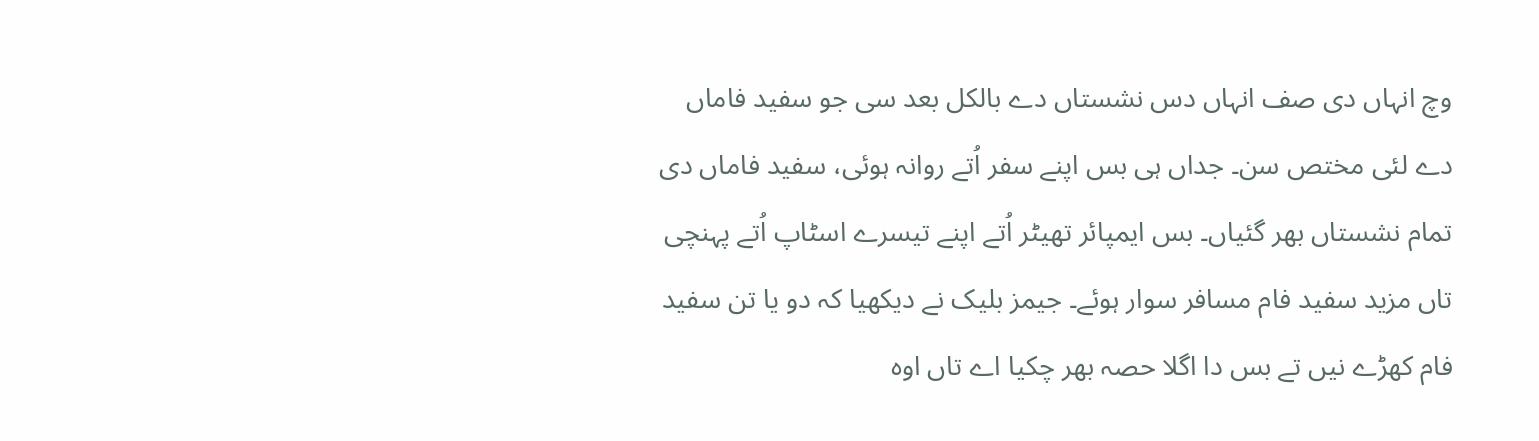وچ انہاں دی صف انہاں دس نشستاں دے بالکل بعد سی جو سفید فاماں دے لئی مختص سن۔ جداں ہی بس اپنے سفر اُتے روانہ ہوئی، سفید فاماں دی تمام نشستاں بھر گئياں۔ بس ایمپائر تھیٹر اُتے اپنے تیسرے اسٹاپ اُتے پہنچی تاں مزيد سفید فام مسافر سوار ہوئے۔ جیمز بلیک نے دیکھیا کہ دو یا تن سفید فام کھڑے نيں تے بس دا اگلا حصہ بھر چکيا اے تاں اوہ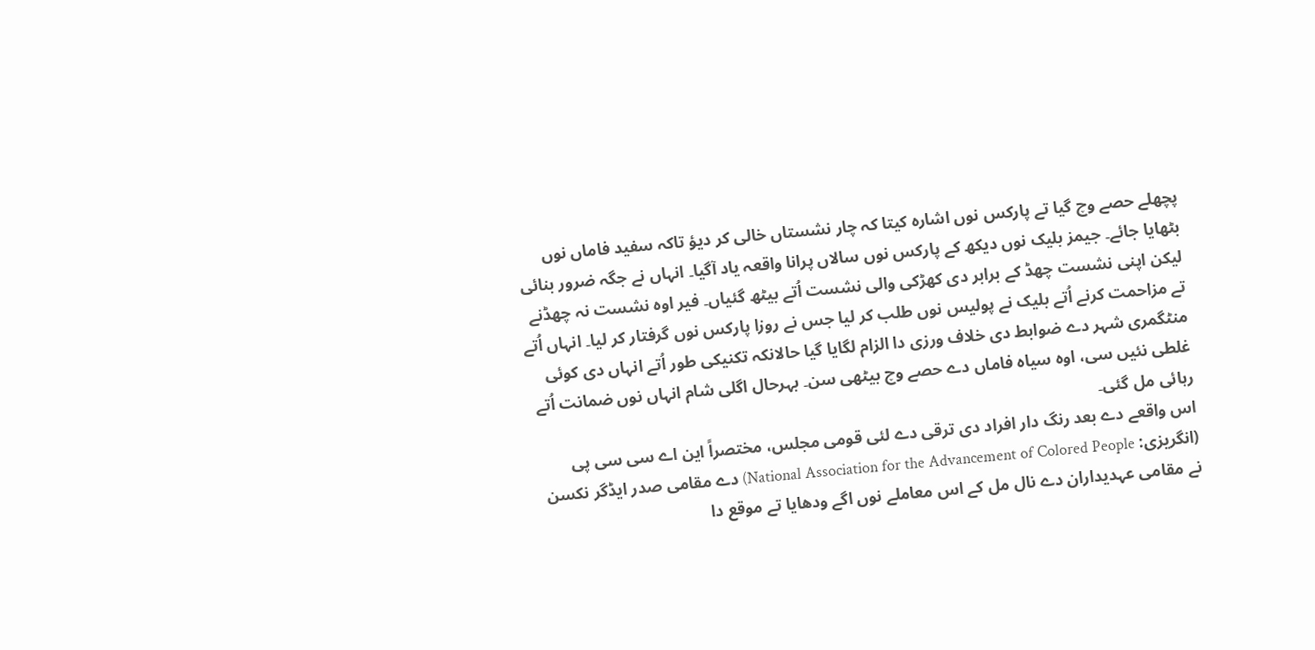پچھلے حصے وچ گیا تے پارکس نوں اشارہ کیتا کہ چار نشستاں خالی کر دیؤ تاکہ سفید فاماں نوں بٹھایا جائے۔ جیمز بلیک نوں دیکھ کے پارکس نوں سالاں پرانا واقعہ یاد آگیا۔ انہاں نے جگہ ضرور بنائی لیکن اپنی نشست چھڈ کے برابر دی کھڑکی والی نشست اُتے بیٹھ گئياں۔ فیر اوہ نشست نہ چھڈنے تے مزاحمت کرنے اُتے بلیک نے پولیس نوں طلب کر ليا جس نے روزا پارکس نوں گرفتار کر ليا۔ انہاں اُتے منٹگمری شہر دے ضوابط دی خلاف ورزی دا الزام لگایا گیا حالانکہ تکنیکی طور اُتے انہاں دی کوئی غلطی نئيں سی، اوہ سیاہ فاماں دے حصے وچ بیٹھی سن۔ بہرحال اگلی شام انہاں نوں ضمانت اُتے رہائی مل گئی۔
اس واقعے دے بعد رنگ دار افراد دی ترقی دے لئی قومی مجلس، مختصراً این اے سی سی پی (انگریزی: National Association for the Advancement of Colored People) دے مقامی صدر ایڈگر نکسن نے مقامی عہدیداران دے نال مل کے اس معاملے نوں اگے ودھایا تے موقع دا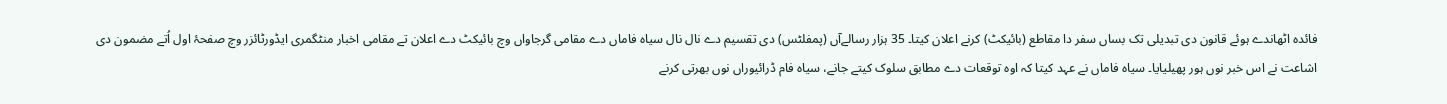فائدہ اٹھاندے ہوئے قانون دی تبدیلی تک بساں سفر دا مقاطع (بائیکٹ) کرنے اعلان کیتا۔ 35 ہزار رسالےآں (پمفلٹس) دی تقسیم دے نال نال سیاہ فاماں دے مقامی گرجاواں وچ بائیکٹ دے اعلان تے مقامی اخبار منٹگمری ایڈورٹائزر وچ صفحۂ اول اُتے مضمون دی اشاعت نے اس خبر نوں ہور پھیلیایا۔ سیاہ فاماں نے عہد کیتا کہ اوہ توقعات دے مطابق سلوک کیتے جانے، سیاہ فام ڈرائیوراں نوں بھرتی کرنے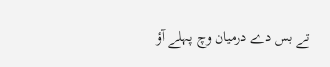تے بس دے درمیان وچ پہلے آؤ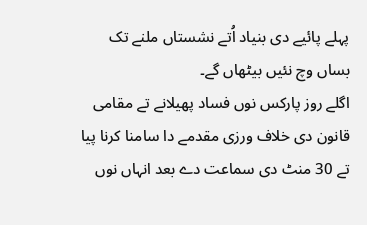پہلے پائیے دی بنیاد اُتے نشستاں ملنے تک بساں وچ نئيں بیٹھاں گے۔
اگلے روز پارکس نوں فساد پھیلانے تے مقامی قانون دی خلاف ورزی مقدمے دا سامنا کرنا پيا تے 30 منٹ دی سماعت دے بعد انہاں نوں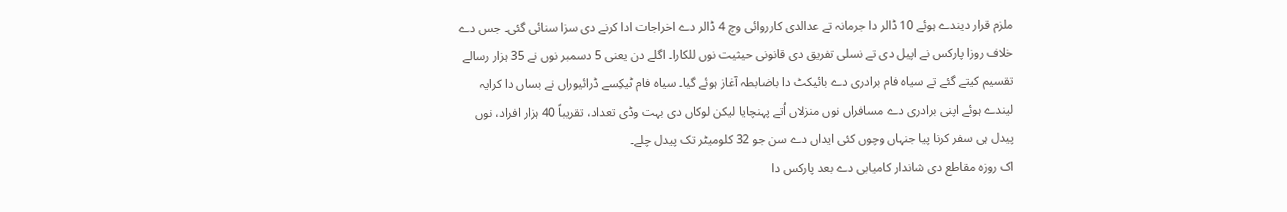ملزم قرار دیندے ہوئے 10 ڈالر دا جرمانہ تے عدالدی کارروائی وچ 4 ڈالر دے اخراجات ادا کرنے دی سزا سنائی گئی۔ جس دے خلاف روزا پارکس نے اپیل دی تے نسلی تفریق دی قانونی حیثیت نوں للکارا۔ اگلے دن یعنی 5 دسمبر نوں نے 35 ہزار رسالے تقسیم کیتے گئے تے سیاہ فام برادری دے بائیکٹ دا باضابطہ آغاز ہوئے گیا۔ سیاہ فام ٹیکِسے ڈرائیوراں نے بساں دا کرایہ لیندے ہوئے اپنی برادری دے مسافراں نوں منزلاں اُتے پہنچایا لیکن لوکاں دی بہت وڈی تعداد، تقریباً 40 ہزار افراد، نوں پیدل ہی سفر کرنا پيا جنہاں وچوں کئی ایداں دے سن جو 32 کلومیٹر تک پیدل چلے۔
اک روزہ مقاطع دی شاندار کامیابی دے بعد پارکس دا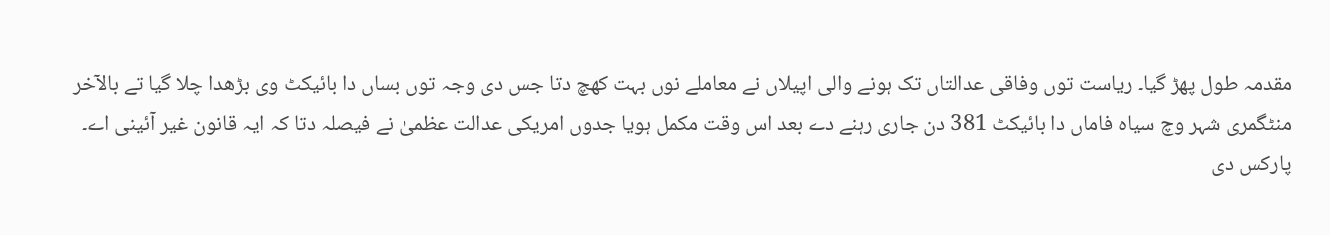مقدمہ طول پھڑ گیا۔ ریاست توں وفاقی عدالتاں تک ہونے والی اپیلاں نے معاملے نوں بہت کھچ دتا جس دی وجہ توں بساں دا بائیکٹ وی بڑھدا چلا گیا تے بالآخر منٹگمری شہر وچ سیاہ فاماں دا بائیکٹ 381 دن جاری رہنے دے بعد اس وقت مکمل ہويا جدوں امریکی عدالت عظمیٰ نے فیصلہ دتا کہ ایہ قانون غیر آئینی اے۔
پارکس دی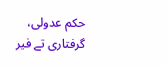حکم عدولی، گرفتاری تے فیر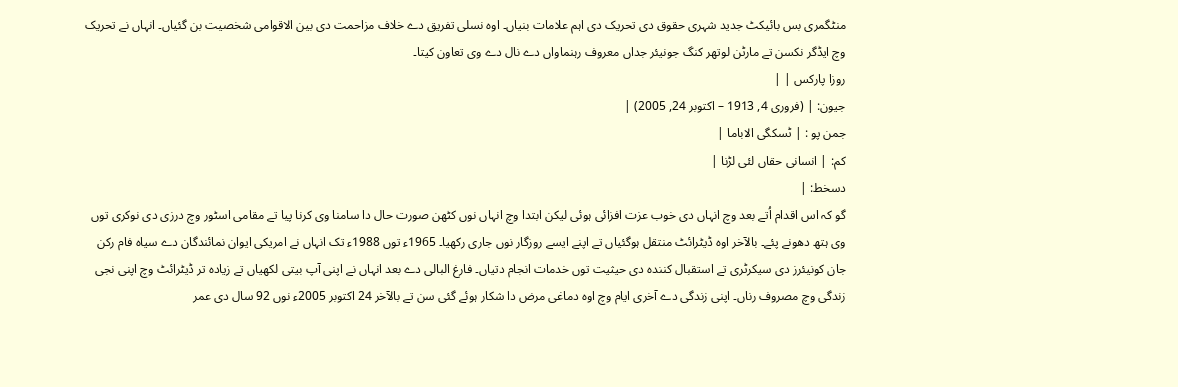منٹگمری بس بائیکٹ جدید شہری حقوق دی تحریک دی اہم علامات بنیاں۔ اوہ نسلی تفریق دے خلاف مزاحمت دی بین الاقوامی شخصیت بن گئياں۔ انہاں نے تحریک وچ ایڈگر نکسن تے مارٹن لوتھر کنگ جونیئر جداں معروف رہنماواں دے نال دے وی تعاون کیتا۔
روزا پارکس | |
جیون: | (فروری 4, 1913 – اکتوبر 24, 2005) |
جمن پو : | ٹسکگی الاباما |
کم: | انسانی حقاں لئی لڑنا |
دسخط: |
گو کہ اس اقدام اُتے بعد وچ انہاں دی خوب عزت افزائی ہوئی لیکن ابتدا وچ انہاں نوں کٹھن صورت حال دا سامنا وی کرنا پيا تے مقامی اسٹور وچ درزی دی نوکری توں وی ہتھ دھونے پئے۔ بالآخر اوہ ڈیٹرائٹ منتقل ہوگئياں تے اپنے ايسے روزگار نوں جاری رکھیا۔ 1965ء توں 1988ء تک انہاں نے امریکی ایوان نمائندگان دے سیاہ فام رکن جان کونیئرز دی سیکرٹری تے استقبال کنندہ دی حیثیت توں خدمات انجام دتیاں۔ فارغ البالی دے بعد انہاں نے اپنی آپ بيتی لکھياں تے زیادہ تر ڈیٹرائٹ وچ اپنی نجی زندگی وچ مصروف رناں۔ اپنی زندگی دے آخری ایام وچ اوہ دماغی مرض دا شکار ہوئے گئی سن تے بالآخر 24 اکتوبر 2005ء نوں 92 سال دی عمر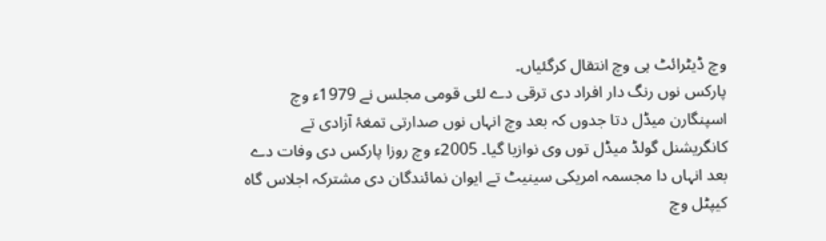وچ ڈیٹرائٹ ہی وچ انتقال کرگئياں۔
پارکس نوں رنگ دار افراد دی ترقی دے لئی قومی مجلس نے 1979ء وچ اسپنگارن میڈل دتا جدوں کہ بعد وچ انہاں نوں صدارتی تمغۂ آزادی تے کانگریشنل گولڈ میڈل توں وی نوازیا گیا۔ 2005ء وچ روزا پارکس دی وفات دے بعد انہاں دا مجسمہ امریکی سینیٹ تے ایوان نمائندگان دی مشترکہ اجلاس گاہ کیپٹل وچ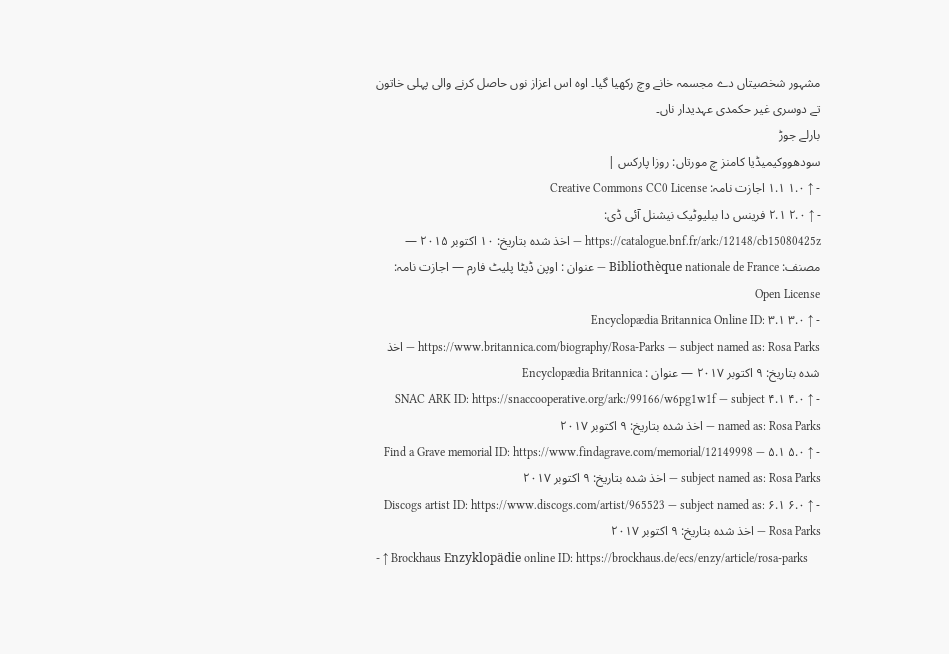مشہور شخصیتاں دے مجسمہ خانے وچ رکھیا گیا۔ اوہ اس اعزاز نوں حاصل کرنے والی پہلی خاتون تے دوسری غیر حکمدی عہدیدار ناں۔
بارلے جوڑ
سودھووکیمیڈیا کامنز چ مورتاں: روزا پارکس |
- ↑ ۱.۰ ۱.۱ اجازت نامہ: Creative Commons CC0 License
- ↑ ۲.۰ ۲.۱ فرینس دا ببلیوٹیک نیشنل آئی ڈی: https://catalogue.bnf.fr/ark:/12148/cb15080425z — اخذ شدہ بتاریخ: ۱۰ اکتوبر ۲۰۱۵ — مصنف: Bibliothèque nationale de France — عنوان : اوپن ڈیٹا پلیٹ فارم — اجازت نامہ: Open License
- ↑ ۳.۰ ۳.۱ Encyclopædia Britannica Online ID: https://www.britannica.com/biography/Rosa-Parks — subject named as: Rosa Parks — اخذ شدہ بتاریخ: ۹ اکتوبر ۲۰۱۷ — عنوان : Encyclopædia Britannica
- ↑ ۴.۰ ۴.۱ SNAC ARK ID: https://snaccooperative.org/ark:/99166/w6pg1w1f — subject named as: Rosa Parks — اخذ شدہ بتاریخ: ۹ اکتوبر ۲۰۱۷
- ↑ ۵.۰ ۵.۱ Find a Grave memorial ID: https://www.findagrave.com/memorial/12149998 — subject named as: Rosa Parks — اخذ شدہ بتاریخ: ۹ اکتوبر ۲۰۱۷
- ↑ ۶.۰ ۶.۱ Discogs artist ID: https://www.discogs.com/artist/965523 — subject named as: Rosa Parks — اخذ شدہ بتاریخ: ۹ اکتوبر ۲۰۱۷
- ↑ Brockhaus Enzyklopädie online ID: https://brockhaus.de/ecs/enzy/article/rosa-parks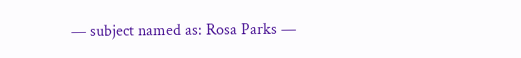— subject named as: Rosa Parks —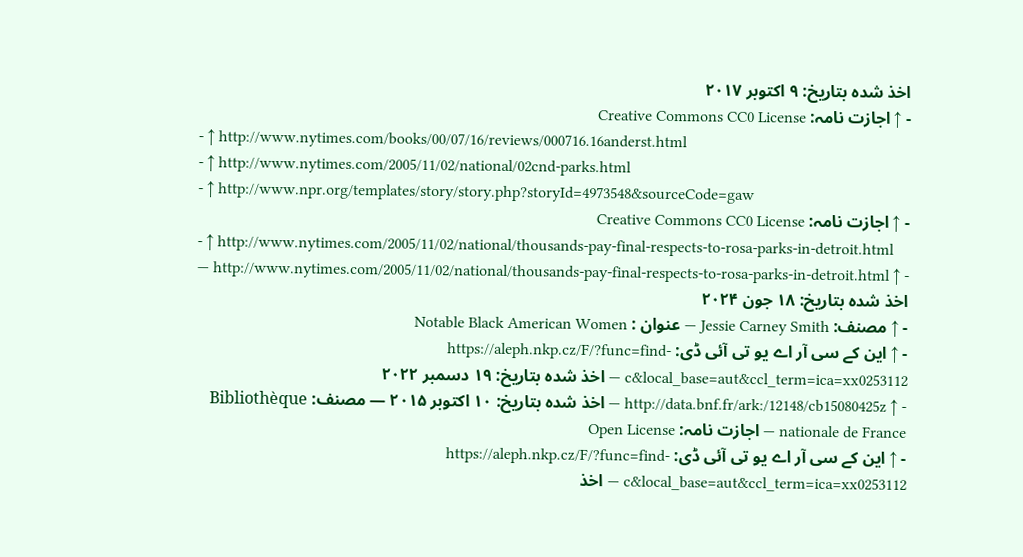اخذ شدہ بتاریخ: ۹ اکتوبر ۲۰۱۷
- ↑ اجازت نامہ: Creative Commons CC0 License
- ↑ http://www.nytimes.com/books/00/07/16/reviews/000716.16anderst.html
- ↑ http://www.nytimes.com/2005/11/02/national/02cnd-parks.html
- ↑ http://www.npr.org/templates/story/story.php?storyId=4973548&sourceCode=gaw
- ↑ اجازت نامہ: Creative Commons CC0 License
- ↑ http://www.nytimes.com/2005/11/02/national/thousands-pay-final-respects-to-rosa-parks-in-detroit.html
- ↑ http://www.nytimes.com/2005/11/02/national/thousands-pay-final-respects-to-rosa-parks-in-detroit.html — اخذ شدہ بتاریخ: ۱۸ جون ۲۰۲۴
- ↑ مصنف: Jessie Carney Smith — عنوان : Notable Black American Women
- ↑ این کے سی آر اے یو تی آئی ڈی: https://aleph.nkp.cz/F/?func=find-c&local_base=aut&ccl_term=ica=xx0253112 — اخذ شدہ بتاریخ: ۱۹ دسمبر ۲۰۲۲
- ↑ http://data.bnf.fr/ark:/12148/cb15080425z — اخذ شدہ بتاریخ: ۱۰ اکتوبر ۲۰۱۵ — مصنف: Bibliothèque nationale de France — اجازت نامہ: Open License
- ↑ این کے سی آر اے یو تی آئی ڈی: https://aleph.nkp.cz/F/?func=find-c&local_base=aut&ccl_term=ica=xx0253112 — اخذ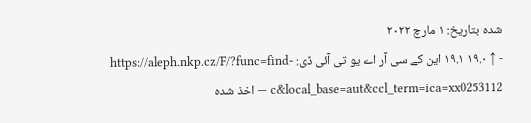شدہ بتاریخ: ۱ مارچ ۲۰۲۲
- ↑ ۱۹.۰ ۱۹.۱ این کے سی آر اے یو تی آئی ڈی: https://aleph.nkp.cz/F/?func=find-c&local_base=aut&ccl_term=ica=xx0253112 — اخذ شدہ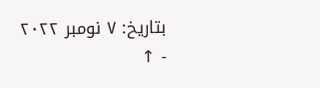بتاریخ: ۷ نومبر ۲۰۲۲
- ↑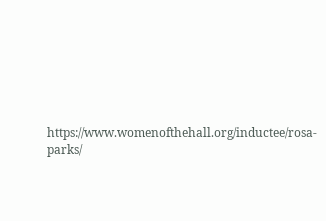https://www.womenofthehall.org/inductee/rosa-parks/